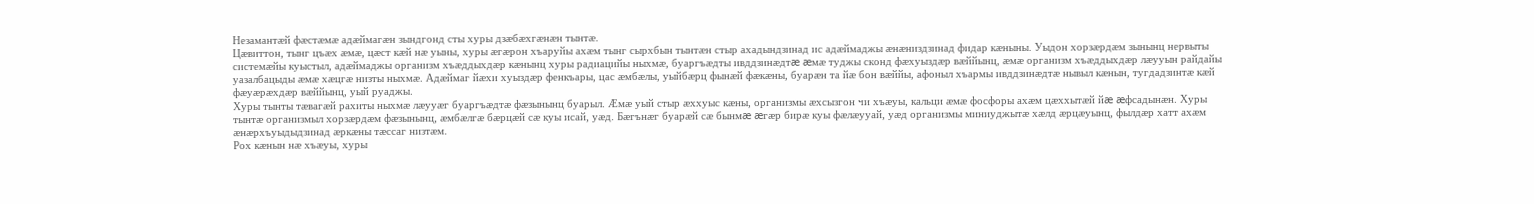Незамантæй фæстæмæ адæймагæн зындгонд сты хуры дзæбæхгæнæн тынтæ.
Цæвиттон, тынг цъæх æмæ, цæст кæй нæ уыны, хуры æгæрон хъаруйы ахæм тынг сырхбын тынтæн стыр ахадындзинад ис адæймаджы æнæниздзинад фидар кæныны. Уыдон хорзæрдæм зынынц нервыты системæйы куыстыл, адæймаджы организм хъæддыхдæр кæнынц хуры радиацийы ныхмæ, буаргъæдты ивддзинæдтæ æмæ туджы сконд фæхуыздæр вæййынц, æмæ организм хъæддыхдæр лæууын райдайы уазалбацыды æмæ хæцгæ низты ныхмæ. Адæймаг йæхи хуыздæр фенкъары, цас æмбæлы, уыйбæрц фынæй фæкæны, буарæн та йæ бон вæййы, афоныл хъармы ивддзинæдтæ нывыл кæнын, тугдадзинтæ кæй фæуæрæхдæр вæййынц, уый руаджы.
Хуры тынты тæвагæй рахиты ныхмæ лæууæг буаргъæдтæ фæзынынц буарыл. Æмæ уый стыр æххуыс кæны, организмы æхсызгон чи хъæуы, кальци æмæ фосфоры ахæм цæххытæй йæ æфсадынæн. Хуры тынтæ организмыл хорзæрдæм фæзынынц, æмбæлгæ бæрцæй сæ куы исай, уæд. Бæгънæг буарæй сæ бынмæ æгæр бирæ куы фæлæууай, уæд организмы миниуджытæ хæлд æрцæуынц, фылдæр хатт ахæм æнæрхъуыдыдзинад æркæны тæссаг низтæм.
Рох кæнын нæ хъæуы, хуры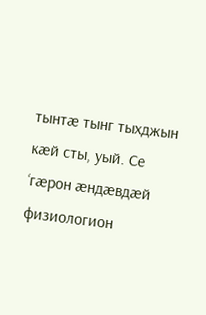тынтæ тынг тыхджын кæй сты, уый. Се ‘гæрон æндæвдæй физиологион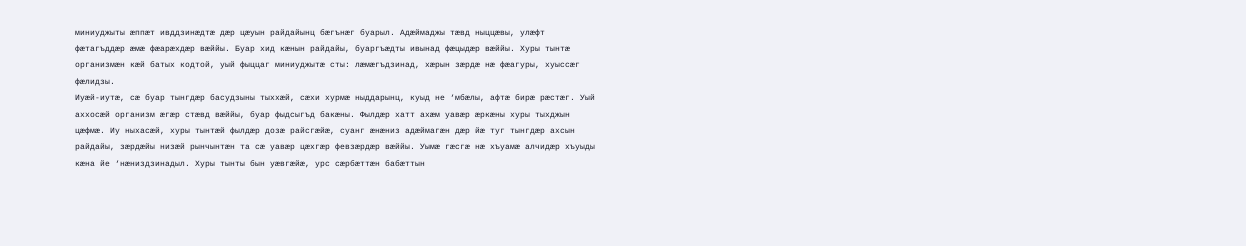миниуджыты æппæт ивддзинæдтæ дæр цæуын райдайынц бæгънæг буарыл. Адæймаджы тæвд ныццæвы, улæфт фæтагъддæр æмæ фæарæхдæр вæййы. Буар хид кæнын райдайы, буаргъæдты ивынад фæцыдæр вæййы. Хуры тынтæ организмæн кæй батых кодтой, уый фыццаг миниуджытæ сты: лæмæгъдзинад, хæрын зæрдæ нæ фæагуры, хуыссæг фæлидзы.
Иуæй-иутæ, сæ буар тынгдæр басудзыны тыххæй, сæхи хурмæ ныддарынц, куыд не ‘мбæлы, афтæ бирæ рæстæг. Уый аххосæй организм æгæр стæвд вæййы, буар фыдсыгъд бакæны. Фылдæр хатт ахæм уавæр æркæны хуры тыхджын цæфмæ. Иу ныхасæй, хуры тынтæй фылдæр дозæ райсгæйæ, суанг æнæниз адæймагæн дæр йæ туг тынгдæр ахсын райдайы, зæрдæйы низæй рынчынтæн та сæ уавæр цæхгæр февзæрдæр вæййы. Уымæ гæсгæ нæ хъуамæ алчидæр хъуыды кæна йе ‘нæниздзинадыл. Хуры тынты бын уæвгæйæ, урс сæрбæттæн бабæттын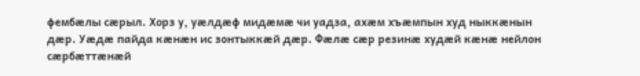фембæлы сæрыл. Хорз у, уæлдæф мидæмæ чи уадза, ахæм хъæмпын худ ныккæнын дæр. Уæдæ пайда кæнæн ис зонтыккæй дæр. Фæлæ сæр резинæ худæй кæнæ нейлон сæрбæттæнæй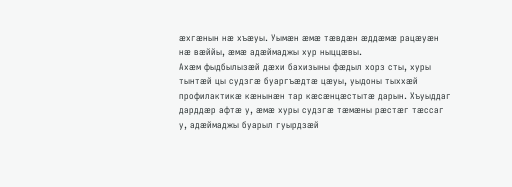æхгæнын нæ хъæуы. Уымæн æмæ тæвдæн æддæмæ рацæуæн нæ вæййы, æмæ адæймаджы хур ныццæвы.
Ахæм фыдбылызæй дæхи бахизыны фæдыл хорз сты, хуры тынтæй цы судзгæ буаргъæдтæ цæуы, уыдоны тыххæй профилактикæ кæнынæн тар кæсæнцæстытæ дарын. Хъуыддаг дарддæр афтæ у, æмæ хуры судзгæ тæмæны рæстæг тæссаг у, адæймаджы буарыл гуырдзæй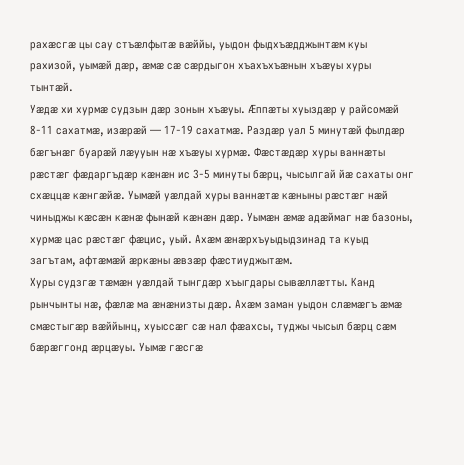рахæсгæ цы сау стъæлфытæ вæййы, уыдон фыдхъæдджынтæм куы рахизой, уымæй дæр, æмæ сæ сæрдыгон хъахъхъæнын хъæуы хуры тынтæй.
Уæдæ хи хурмæ судзын дæр зонын хъæуы. Æппæты хуыздæр у райсомæй 8-11 сахатмæ, изæрæй — 17-19 сахатмæ. Раздæр уал 5 минутæй фылдæр бæгънæг буарæй лæууын нæ хъæуы хурмæ. Фæстæдæр хуры ваннæты рæстæг фæдаргъдæр кæнæн ис 3-5 минуты бæрц, чысылгай йæ сахаты онг схæццæ кæнгæйæ. Уымæй уæлдай хуры ваннæтæ кæныны рæстæг нæй чиныджы кæсæн кæнæ фынæй кæнæн дæр. Уымæн æмæ адæймаг нæ базоны, хурмæ цас рæстæг фæцис, уый. Ахæм æнæрхъуыдыдзинад та куыд загътам, афтæмæй æркæны æвзæр фæстиуджытæм.
Хуры судзгæ тæмæн уæлдай тынгдæр хъыгдары сывæллæтты. Канд рынчынты нæ, фæлæ ма æнæнизты дæр. Ахæм заман уыдон слæмæгъ æмæ смæстыгæр вæййынц, хуыссæг сæ нал фæахсы, туджы чысыл бæрц сæм бæрæггонд æрцæуы. Уымæ гæсгæ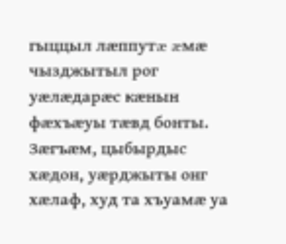гыццыл лæппутæ æмæ чызджытыл рог уæлæдарæс кæнын фæхъæуы тæвд бонты. Зæгъæм, цыбырдыс хæдон, уæрджыты онг хæлаф, худ та хъуамæ уа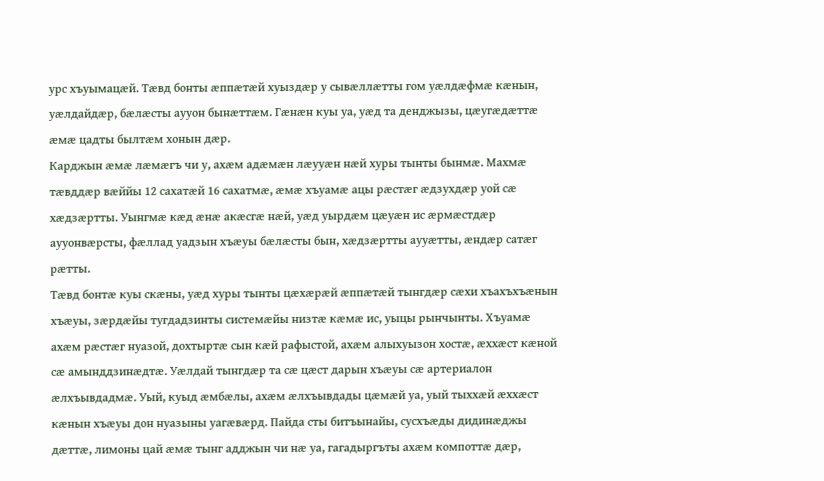урс хъуымацæй. Тæвд бонты æппæтæй хуыздæр у сывæллæтты гом уæлдæфмæ кæнын, уæлдайдæр, бæлæсты аууон бынæттæм. Гæнæн куы уа, уæд та денджызы, цæугæдæттæ æмæ цадты былтæм хонын дæр.
Карджын æмæ лæмæгъ чи у, ахæм адæмæн лæууæн нæй хуры тынты бынмæ. Махмæ тæвддæр вæййы 12 сахатæй 16 сахатмæ, æмæ хъуамæ ацы рæстæг æдзухдæр уой сæ хæдзæртты. Уынгмæ кæд æнæ акæсгæ нæй, уæд уырдæм цæуæн ис æрмæстдæр аууонвæрсты, фæллад уадзын хъæуы бæлæсты бын, хæдзæртты аууæтты, æндæр сатæг рæтты.
Тæвд бонтæ куы скæны, уæд хуры тынты цæхæрæй æппæтæй тынгдæр сæхи хъахъхъæнын хъæуы, зæрдæйы тугдадзинты системæйы низтæ кæмæ ис, уыцы рынчынты. Хъуамæ ахæм рæстæг нуазой, дохтыртæ сын кæй рафыстой, ахæм алыхуызон хостæ, æххæст кæной сæ амынддзинæдтæ. Уæлдай тынгдæр та сæ цæст дарын хъæуы сæ артериалон æлхъывдадмæ. Уый, куыд æмбæлы, ахæм æлхъывдады цæмæй уа, уый тыххæй æххæст кæнын хъæуы дон нуазыны уагæвæрд. Пайда сты битъынайы, сусхъæды дидинæджы дæттæ, лимоны цай æмæ тынг адджын чи нæ уа, гагадыргъты ахæм компоттæ дæр,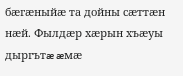бæгæныйæ та дойны сæттæн нæй. Фылдæр хæрын хъæуы дыргътæ æмæ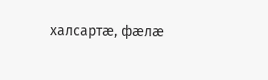халсартæ, фæлæ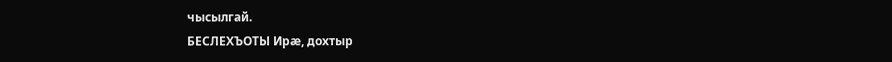чысылгай.
БЕСЛЕХЪОТЫ Ирæ, дохтыр